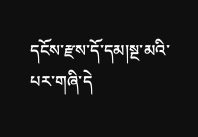དངོས་རྫས་དོ་དམ།སྔ་མའི་པར་གཞི་དེ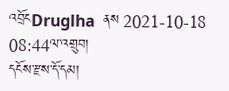འབྲོངDruglha  ནས 2021-10-18 08:44ལ་འགྲུབ།
དངོས་རྫས་དོ་དམ།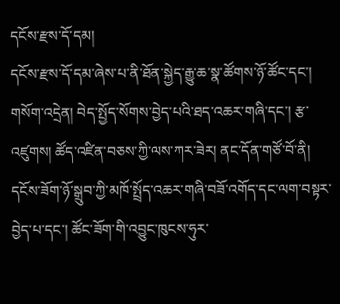དངོས་རྫས་དོ་དམ།
དངོས་རྫས་དོ་དམ་ཞེས་པ་ནི་ཐོན་སྐྱེད་རྒྱུ་ཆ་སྣ་ཚོགས་ཉོ་ཚོང་དང་། གསོག་འདྲེན། བེད་སྤྱོད་སོགས་བྱེད་པའི་ཐད་འཆར་གཞི་དང་། རྩ་འཛུགས། ཚོད་འཛིན་བཅས་ཀྱི་ལས་ཀར་ཟེར། ནང་དོན་གཙོ་བོ་ནི། དངོས་ཟོག་ཉོ་སྒྲུབ་ཀྱི་མཁོ་སྤྲོད་འཆར་གཞི་བཟོ་འགོད་དང་ལག་བསྟར་བྱེད་པ་དང་། ཚོང་ཟོག་གི་འབྱུང་ཁུངས་ཧུར་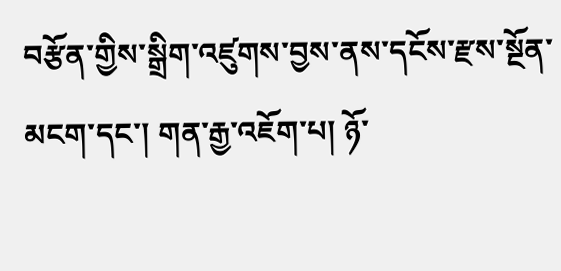བརྩོན་གྱིས་སྒྲིག་འཛུགས་བྱས་ནས་དངོས་རྫས་སྔོན་མངག་དང་། གན་རྒྱ་འཇོག་པ། ཉོ་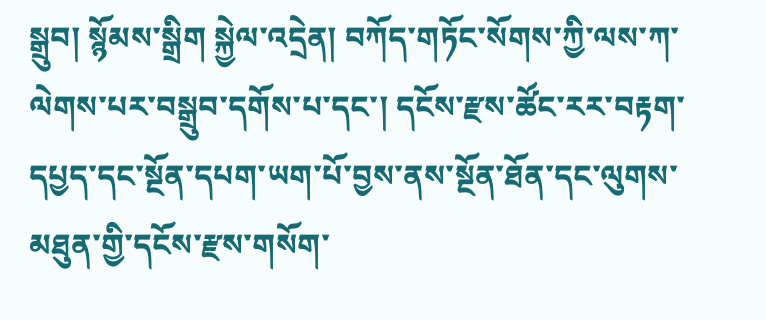སྒྲུབ། སྙོམས་སྒྲིག སྐྱེལ་འདྲེན། བཀོད་གཏོང་སོགས་ཀྱི་ལས་ཀ་ལེགས་པར་བསྒྲུབ་དགོས་པ་དང་། དངོས་རྫས་ཚོང་རར་བརྟག་དཔྱད་དང་སྔོན་དཔག་ཡག་པོ་བྱས་ནས་སྔོན་ཐོན་དང་ལུགས་མཐུན་གྱི་དངོས་རྫས་གསོག་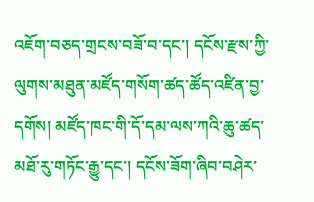འཇོག་བཅད་གྲངས་བཟོ་བ་དང་། དངོས་རྫས་ཀྱི་ལུགས་མཐུན་མཛོད་གསོག་ཚད་ཚོད་འཛིན་བྱ་དགོས། མཛོད་ཁང་གི་དོ་དམ་ལས་ཀའི་ཆུ་ཚད་མཐོ་རུ་གཏོང་རྒྱུ་དང་། དངོས་ཟོག་ཞིབ་བཤེར་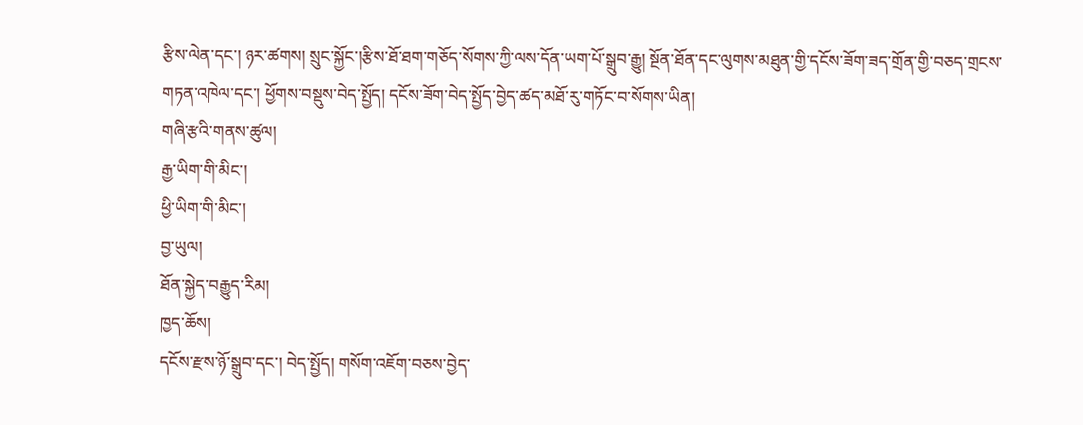རྩིས་ལེན་དང་། ཉར་ཚགས། སྲུང་སྐྱོང་།རྩིས་ཐོ་ཐག་གཅོད་སོགས་ཀྱི་ལས་དོན་ཡག་པོ་སྒྲུབ་རྒྱུ། སྔོན་ཐོན་དང་ལུགས་མཐུན་གྱི་དངོས་ཟོག་ཟད་གྲོན་གྱི་བཅད་གྲངས་གཏན་འཁེལ་དང་། ཕྱོགས་བསྡུས་བེད་སྤྱོད། དངོས་ཟོག་བེད་སྤྱོད་བྱེད་ཚད་མཐོ་རུ་གཏོང་བ་སོགས་ཡིན།
གཞི་རྩའི་གནས་ཚུལ།
རྒྱ་ཡིག་གི་མིང་།
ཕྱི་ཡིག་གི་མིང་།
བྱ་ཡུལ།
ཐོན་སྐྱེད་བརྒྱུད་རིམ།
ཁྱད་ཆོས།
དངོས་རྫས་ཉོ་སྒྲུབ་དང་། བེད་སྤྱོད། གསོག་འཇོག་བཅས་བྱེད་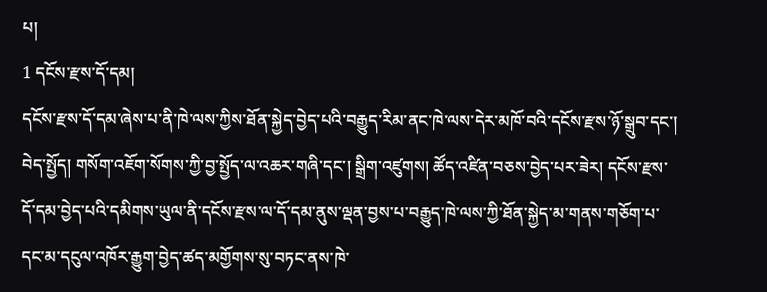པ།
1 དངོས་རྫས་དོ་དམ།
དངོས་རྫས་དོ་དམ་ཞེས་པ་ནི་ཁེ་ལས་ཀྱིས་ཐོན་སྐྱེད་བྱེད་པའི་བརྒྱུད་རིམ་ནང་ཁེ་ལས་དེར་མཁོ་བའི་དངོས་རྫས་ཉོ་སྒྲུབ་དང་། བེད་སྤྱོད། གསོག་འཇོག་སོགས་ཀྱི་བྱ་སྤྱོད་ལ་འཆར་གཞི་དང་། སྒྲིག་འཛུགས། ཚོད་འཛིན་བཅས་བྱེད་པར་ཟེར། དངོས་རྫས་དོ་དམ་བྱེད་པའི་དམིགས་ཡུལ་ནི་དངོས་རྫས་ལ་དོ་དམ་ནུས་ལྡན་བྱས་པ་བརྒྱུད་ཁེ་ལས་ཀྱི་ཐོན་སྐྱེད་མ་གནས་གཅོག་པ་དང་མ་དངུལ་འཁོར་རྒྱུག་བྱེད་ཚད་མགྱོགས་སུ་བཏང་ནས་ཁེ་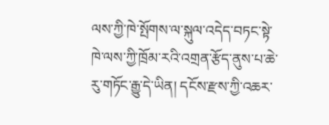ལས་ཀྱི་ཁེ་སྤོགས་ལ་སྐུལ་འདེད་བཏང་སྟེ་ཁེ་ལས་ཀྱི་ཁྲོམ་རའི་འགྲན་རྩོད་ནུས་པ་ཆེ་རུ་གཏོང་རྒྱུ་དེ་ཡིན། དངོས་རྫས་ཀྱི་འཆར་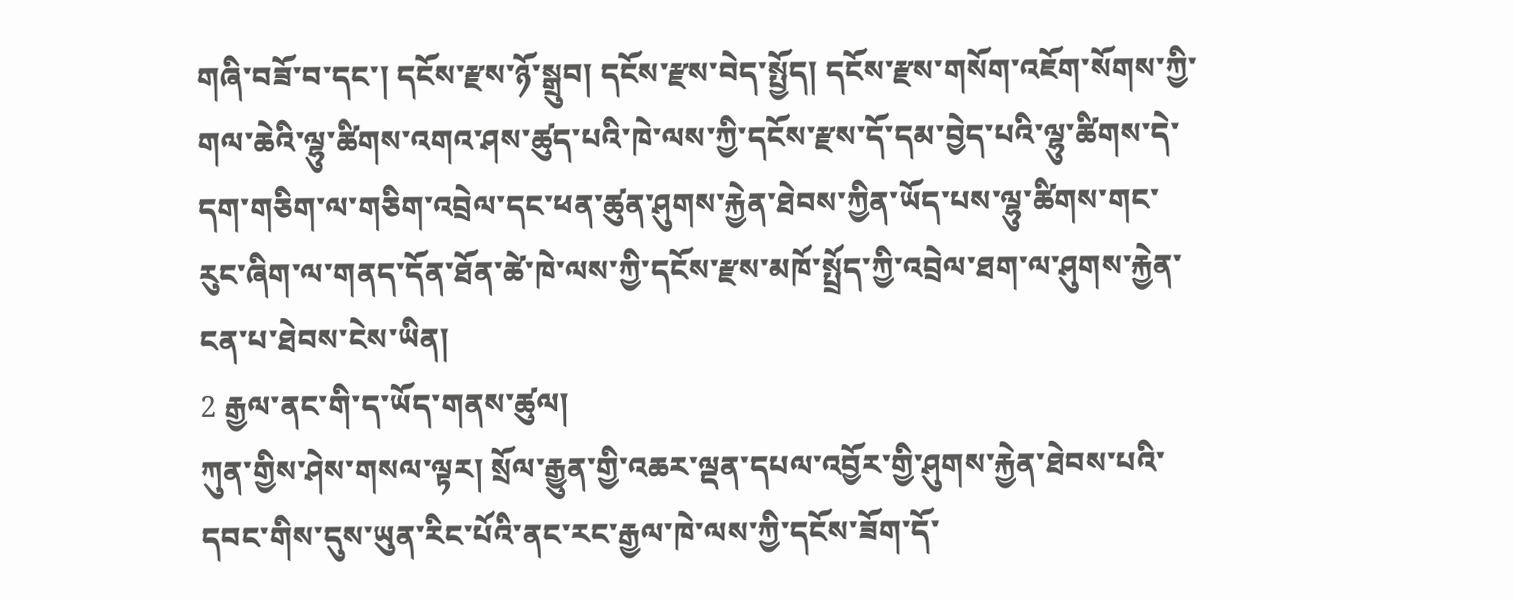གཞི་བཟོ་བ་དང་། དངོས་རྫས་ཉོ་སྒྲུབ། དངོས་རྫས་བེད་སྤྱོད། དངོས་རྫས་གསོག་འཇོག་སོགས་ཀྱི་གལ་ཆེའི་ལྷུ་ཚིགས་འགའ་ཤས་ཚུད་པའི་ཁེ་ལས་ཀྱི་དངོས་རྫས་དོ་དམ་བྱེད་པའི་ལྷུ་ཚིགས་དེ་དག་གཅིག་ལ་གཅིག་འབྲེལ་དང་ཕན་ཚུན་ཤུགས་རྐྱེན་ཐེབས་ཀྱིན་ཡོད་པས་ལྷུ་ཚིགས་གང་རུང་ཞིག་ལ་གནད་དོན་ཐོན་ཚེ་ཁེ་ལས་ཀྱི་དངོས་རྫས་མཁོ་སྤྲོད་ཀྱི་འབྲེལ་ཐག་ལ་ཤུགས་རྐྱེན་ངན་པ་ཐེབས་ངེས་ཡིན།
2 རྒྱལ་ནང་གི་ད་ཡོད་གནས་ཚུལ།
ཀུན་གྱིས་ཤེས་གསལ་ལྟར། སྲོལ་རྒྱུན་གྱི་འཆར་ལྡན་དཔལ་འབྱོར་གྱི་ཤུགས་རྐྱེན་ཐེབས་པའི་དབང་གིས་དུས་ཡུན་རིང་པོའི་ནང་རང་རྒྱལ་ཁེ་ལས་ཀྱི་དངོས་ཟོག་དོ་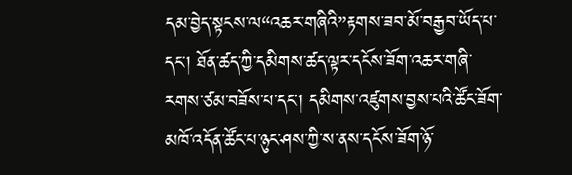དམ་བྱེད་སྟངས་ལ“འཆར་གཞིའི”རྟགས་ཟབ་མོ་བརྒྱབ་ཡོད་པ་དང་། ཐོན་ཚད་ཀྱི་དམིགས་ཚད་ལྟར་དངོས་ཟོག་འཆར་གཞི་རགས་ཙམ་བཟོས་པ་དང་། དམིགས་འཛུགས་བྱས་པའི་ཚོང་ཟོག་མཁོ་འདོན་ཚོང་པ་ཉུང་ཤས་ཀྱི་ས་ནས་དངོས་ཟོག་ཉོ་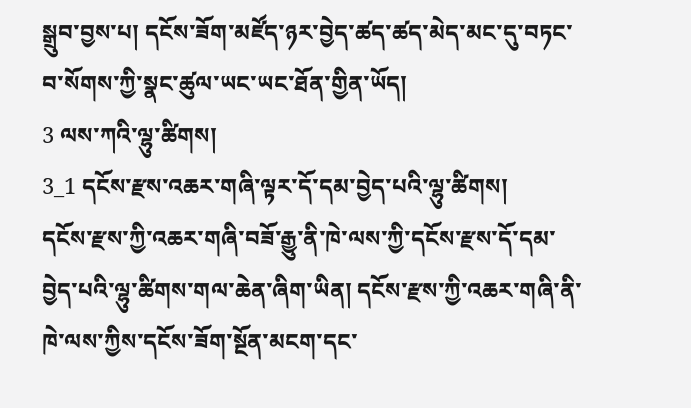སྒྲུབ་བྱས་པ། དངོས་ཟོག་མཛོད་ཉར་བྱེད་ཚད་ཚད་མེད་མང་དུ་བཏང་བ་སོགས་ཀྱི་སྣང་ཚུལ་ཡང་ཡང་ཐོན་གྱིན་ཡོད།
3 ལས་ཀའི་ལྷུ་ཚིགས།
3_1 དངོས་རྫས་འཆར་གཞི་ལྟར་དོ་དམ་བྱེད་པའི་ལྷུ་ཚིགས།
དངོས་རྫས་ཀྱི་འཆར་གཞི་བཟོ་རྒྱུ་ནི་ཁེ་ལས་ཀྱི་དངོས་རྫས་དོ་དམ་བྱེད་པའི་ལྷུ་ཚིགས་གལ་ཆེན་ཞིག་ཡིན། དངོས་རྫས་ཀྱི་འཆར་གཞི་ནི་ཁེ་ལས་ཀྱིས་དངོས་ཟོག་སྔོན་མངག་དང་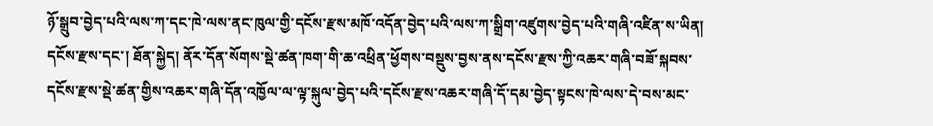ཉོ་སྒྲུབ་བྱེད་པའི་ལས་ཀ་དང་ཁེ་ལས་ནང་ཁུལ་གྱི་དངོས་རྫས་མཁོ་འདོན་བྱེད་པའི་ལས་ཀ་སྒྲིག་འཛུགས་བྱེད་པའི་གཞི་འཛིན་ས་ཡིན། དངོས་རྫས་དང་། ཐོན་སྐྱེད། ནོར་དོན་སོགས་སྡེ་ཚན་ཁག་གི་ཆ་འཕྲིན་ཕྱོགས་བསྡུས་བྱས་ནས་དངོས་རྫས་ཀྱི་འཆར་གཞི་བཟོ་སྐབས་དངོས་རྫས་སྡེ་ཚན་གྱིས་འཆར་གཞི་དོན་འཁྱོལ་ལ་ལྟ་སྐུལ་བྱེད་པའི་དངོས་རྫས་འཆར་གཞི་དོ་དམ་བྱེད་སྟངས་ཁེ་ལས་དེ་བས་མང་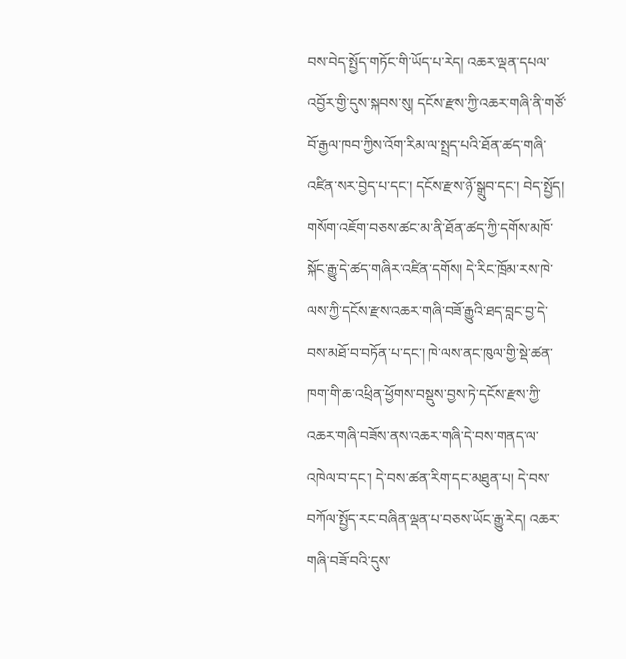བས་བེད་སྤྱོད་གཏོང་གི་ཡོད་པ་རེད། འཆར་ལྡན་དཔལ་འབྱོར་གྱི་དུས་སྐབས་སུ། དངོས་རྫས་ཀྱི་འཆར་གཞི་ནི་གཙོ་བོ་རྒྱལ་ཁབ་ཀྱིས་འོག་རིམ་ལ་སྤྲད་པའི་ཐོན་ཚད་གཞི་འཛིན་སར་བྱེད་པ་དང་། དངོས་རྫས་ཉོ་སྒྲུབ་དང་། བེད་སྤྱོད། གསོག་འཇོག་བཅས་ཚང་མ་ནི་ཐོན་ཚད་ཀྱི་དགོས་མཁོ་སྐོང་རྒྱུ་དེ་ཚད་གཞིར་འཛིན་དགོས། དེ་རིང་ཁྲོམ་རས་ཁེ་ལས་ཀྱི་དངོས་རྫས་འཆར་གཞི་བཟོ་རྒྱུའི་ཐད་བླང་བྱ་དེ་བས་མཐོ་བ་བཏོན་པ་དང་། ཁེ་ལས་ནང་ཁུལ་གྱི་སྡེ་ཚན་ཁག་གི་ཆ་འཕྲིན་ཕྱོགས་བསྡུས་བྱས་ཏེ་དངོས་རྫས་ཀྱི་འཆར་གཞི་བཟོས་ནས་འཆར་གཞི་དེ་བས་གནད་ལ་འཁེལ་བ་དང་། དེ་བས་ཚན་རིག་དང་མཐུན་པ། དེ་བས་བཀོལ་སྤྱོད་རང་བཞིན་ལྡན་པ་བཅས་ཡོང་རྒྱུ་རེད། འཆར་གཞི་བཟོ་བའི་དུས་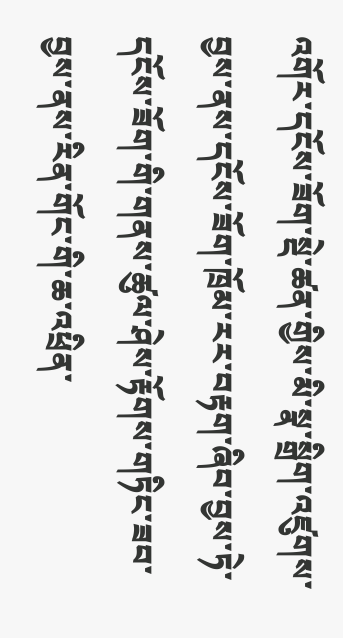འགོར་དངོས་ཟོག་སྡེ་ཚན་གྱིས་མི་སྣ་སྒྲིག་འཛུགས་བྱས་ནས་དངོས་ཟོག་ཁྲོམ་རར་བརྟག་ཞིབ་བྱས་ཏེ་དངོས་ཟོག་གི་གནས་ཚུལ་ཤེས་རྟོགས་གཏིང་ཟབ་བྱས་ནས་རིན་གོང་གི་ཆ་འཕྲིན་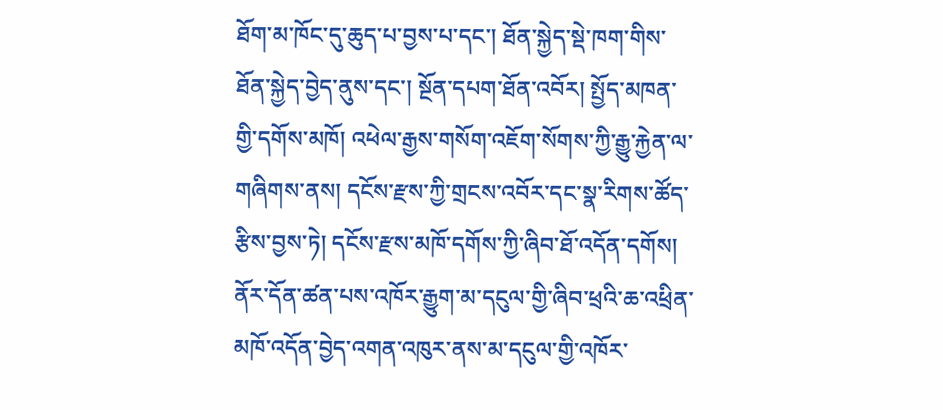ཐོག་མ་ཁོང་དུ་ཆུད་པ་བྱས་པ་དང་། ཐོན་སྐྱེད་སྡེ་ཁག་གིས་ཐོན་སྐྱེད་བྱེད་ནུས་དང་། སྔོན་དཔག་ཐོན་འབོར། སྤྱོད་མཁན་གྱི་དགོས་མཁོ། འཕེལ་རྒྱས་གསོག་འཇོག་སོགས་ཀྱི་རྒྱུ་རྐྱེན་ལ་གཞིགས་ནས། དངོས་རྫས་ཀྱི་གྲངས་འབོར་དང་སྣ་རིགས་ཚོད་རྩིས་བྱས་ཏེ། དངོས་རྫས་མཁོ་དགོས་ཀྱི་ཞིབ་ཐོ་འདོན་དགོས། ནོར་དོན་ཚན་པས་འཁོར་རྒྱུག་མ་དངུལ་གྱི་ཞིབ་ཕྲའི་ཆ་འཕྲིན་མཁོ་འདོན་བྱེད་འགན་འཁུར་ནས་མ་དངུལ་གྱི་འཁོར་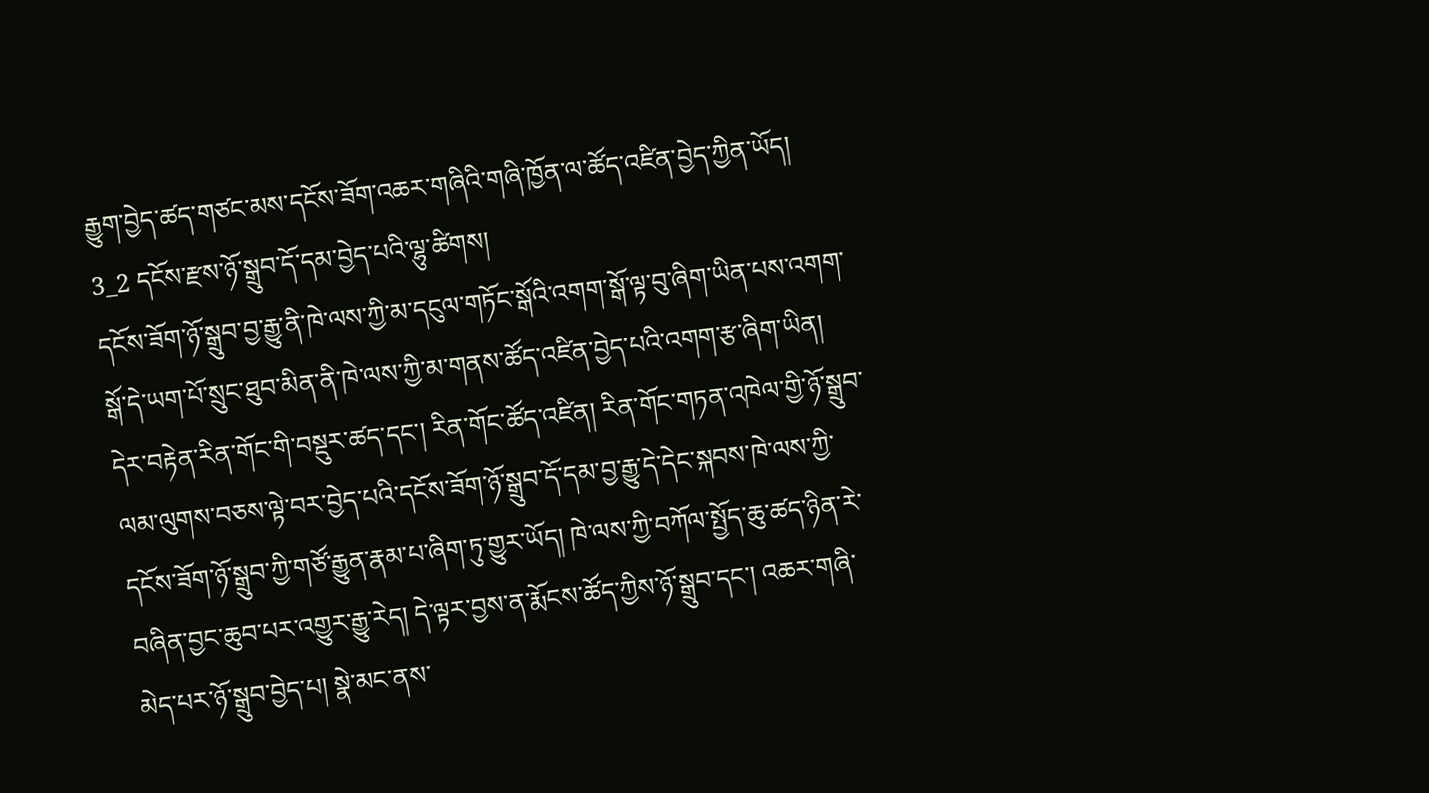རྒྱུག་བྱེད་ཚད་གཙང་མས་དངོས་ཟོག་འཆར་གཞིའི་གཞི་ཁྱོན་ལ་ཚོད་འཛིན་བྱེད་ཀྱིན་ཡོད།
3_2 དངོས་རྫས་ཉོ་སྒྲུབ་དོ་དམ་བྱེད་པའི་ལྷུ་ཚིགས།
དངོས་ཟོག་ཉོ་སྒྲུབ་བྱ་རྒྱུ་ནི་ཁེ་ལས་ཀྱི་མ་དངུལ་གཏོང་སྒོའི་འགག་སྒོ་ལྟ་བུ་ཞིག་ཡིན་པས་འགག་སྒོ་དེ་ཡག་པོ་སྲུང་ཐུབ་མིན་ནི་ཁེ་ལས་ཀྱི་མ་གནས་ཚོད་འཛིན་བྱེད་པའི་འགག་རྩ་ཞིག་ཡིན། དེར་བརྟེན་རིན་གོང་གི་བསྡུར་ཚད་དང་། རིན་གོང་ཚོད་འཛིན། རིན་གོང་གཏན་འཁེལ་གྱི་ཉོ་སྒྲུབ་ལམ་ལུགས་བཅས་ལྟེ་བར་བྱེད་པའི་དངོས་ཟོག་ཉོ་སྒྲུབ་དོ་དམ་བྱ་རྒྱུ་དེ་དེང་སྐབས་ཁེ་ལས་ཀྱི་དངོས་ཟོག་ཉོ་སྒྲུབ་ཀྱི་གཙོ་རྒྱུན་རྣམ་པ་ཞིག་ཏུ་གྱུར་ཡོད། ཁེ་ལས་ཀྱི་བཀོལ་སྤྱོད་ཆུ་ཚད་ཉིན་རེ་བཞིན་བྱང་ཆུབ་པར་འགྱུར་རྒྱུ་རེད། དེ་ལྟར་བྱས་ན་རྨོངས་ཚོད་ཀྱིས་ཉོ་སྒྲུབ་དང་། འཆར་གཞི་མེད་པར་ཉོ་སྒྲུབ་བྱེད་པ། སྣེ་མང་ནས་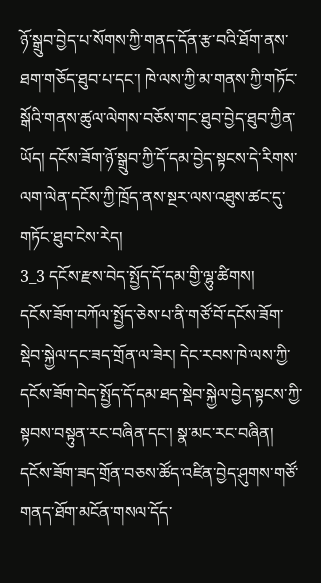ཉོ་སྒྲུབ་བྱེད་པ་སོགས་ཀྱི་གནད་དོན་རྩ་བའི་ཐོག་ནས་ཐག་གཅོད་ཐུབ་པ་དང་། ཁེ་ལས་ཀྱི་མ་གནས་ཀྱི་གཏོང་སྒོའི་གནས་ཚུལ་ལེགས་བཅོས་གང་ཐུབ་བྱེད་ཐུབ་ཀྱིན་ཡོད། དངོས་ཟོག་ཉོ་སྒྲུབ་ཀྱི་དོ་དམ་བྱེད་སྟངས་དེ་རིགས་ལག་ལེན་དངོས་ཀྱི་ཁྲོད་ནས་སྔར་ལས་འཐུས་ཚང་དུ་གཏོང་ཐུབ་ངེས་རེད།
3_3 དངོས་རྫས་བེད་སྤྱོད་དོ་དམ་གྱི་ལྷུ་ཚིགས།
དངོས་ཟོག་བཀོལ་སྤྱོད་ཅེས་པ་ནི་གཙོ་བོ་དངོས་ཟོག་སྡེབ་སྐྱེལ་དང་ཟད་གྲོན་ལ་ཟེར། དེང་རབས་ཁེ་ལས་ཀྱི་དངོས་ཟོག་བེད་སྤྱོད་དོ་དམ་ཐད་སྡེབ་སྐྱེལ་བྱེད་སྟངས་ཀྱི་སྟབས་བསྟུན་རང་བཞིན་དང་། སྣ་མང་རང་བཞིན། དངོས་ཟོག་ཟད་གྲོན་བཅས་ཚོད་འཛིན་བྱེད་ཤུགས་གཙོ་གནད་ཐོག་མངོན་གསལ་དོད་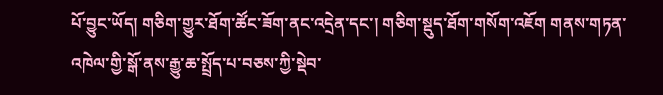པོ་བྱུང་ཡོད། གཅིག་གྱུར་ཐོག་ཚོང་ཟོག་ནང་འདྲེན་དང་། གཅིག་སྡུད་ཐོག་གསོག་འཇོག གནས་གཏན་འཁེལ་གྱི་སྒོ་ནས་རྒྱུ་ཆ་སྤྲོད་པ་བཅས་ཀྱི་སྡེབ་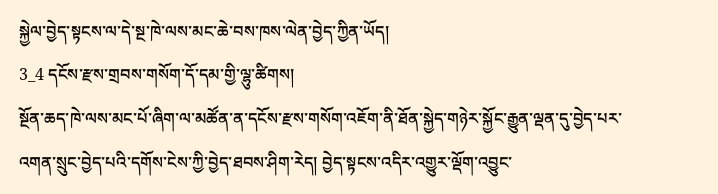སྐྱེལ་བྱེད་སྟངས་ལ་དེ་སྔ་ཁེ་ལས་མང་ཆེ་བས་ཁས་ལེན་བྱེད་ཀྱིན་ཡོད།
3_4 དངོས་རྫས་གྲབས་གསོག་དོ་དམ་གྱི་ལྷུ་ཚིགས།
སྔོན་ཆད་ཁེ་ལས་མང་པོ་ཞིག་ལ་མཚོན་ན་དངོས་རྫས་གསོག་འཇོག་ནི་ཐོན་སྐྱེད་གཉེར་སྐྱོང་རྒྱུན་ལྡན་དུ་བྱེད་པར་འགན་སྲུང་བྱེད་པའི་དགོས་ངེས་ཀྱི་བྱེད་ཐབས་ཤིག་རེད། བྱེད་སྟངས་འདིར་འགྱུར་ལྡོག་འབྱུང་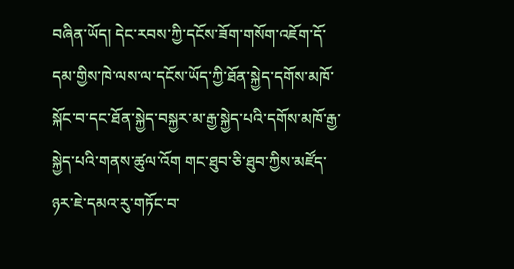བཞིན་ཡོད། དེང་རབས་ཀྱི་དངོས་ཟོག་གསོག་འཇོག་དོ་དམ་གྱིས་ཁེ་ལས་ལ་དངོས་ཡོད་ཀྱི་ཐོན་སྐྱེད་དགོས་མཁོ་སྐོང་བ་དང་ཐོན་སྐྱེད་བསྐྱར་མ་རྒྱ་སྐྱེད་པའི་དགོས་མཁོ་རྒྱ་སྐྱེད་པའི་གནས་ཚུལ་འོག གང་ཐུབ་ཅི་ཐུབ་ཀྱིས་མཛོད་ཉར་ཇེ་དམའ་རུ་གཏོང་བ་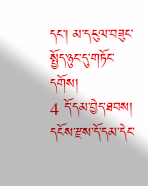དང་། མ་དངུལ་བཟུང་སྤྱོད་ཉུང་དུ་གཏོང་དགོས།
4 དོ་དམ་བྱེད་ཐབས།
དངོས་རྫས་དོ་དམ་དེང་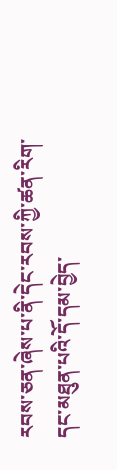རབས་ཅན་ཞེས་པ་ནི་དེང་རབས་ཀྱི་ཚན་རིག་དང་མཐུན་པའི་དོ་དམ་བྱེད་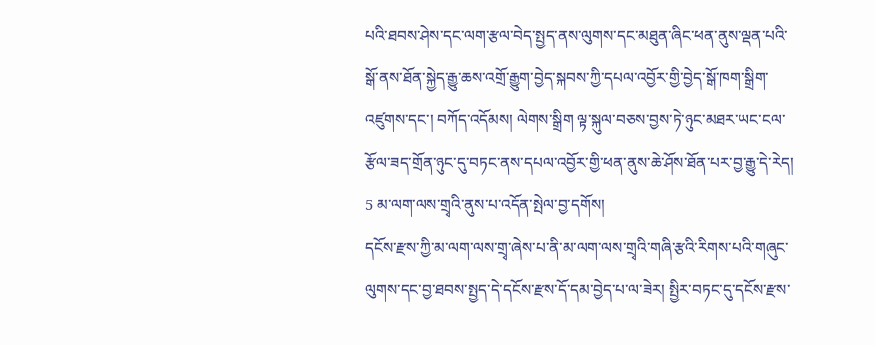པའི་ཐབས་ཤེས་དང་ལག་རྩལ་བེད་སྤྱད་ནས་ལུགས་དང་མཐུན་ཞིང་ཕན་ནུས་ལྡན་པའི་སྒོ་ནས་ཐོན་སྐྱེད་རྒྱུ་ཆས་འགྲོ་རྒྱུག་བྱེད་སྐབས་ཀྱི་དཔལ་འབྱོར་གྱི་བྱེད་སྒོ་ཁག་སྒྲིག་འཛུགས་དང་། བཀོད་འདོམས། ལེགས་སྒྲིག ལྟ་སྐུལ་བཅས་བྱས་ཏེ་ཉུང་མཐར་ཡང་ངལ་རྩོལ་ཟད་གྲོན་ཉུང་དུ་བཏང་ནས་དཔལ་འབྱོར་གྱི་ཕན་ནུས་ཆེ་ཤོས་ཐོན་པར་བྱ་རྒྱུ་དེ་རེད།
5 མ་ལག་ལས་གྲྭའི་ནུས་པ་འདོན་སྤེལ་བྱ་དགོས།
དངོས་རྫས་ཀྱི་མ་ལག་ལས་གྲྭ་ཞེས་པ་ནི་མ་ལག་ལས་གྲྭའི་གཞི་རྩའི་རིགས་པའི་གཞུང་ལུགས་དང་བྱ་ཐབས་སྤྱད་དེ་དངོས་རྫས་དོ་དམ་བྱེད་པ་ལ་ཟེར། སྤྱིར་བཏང་དུ་དངོས་རྫས་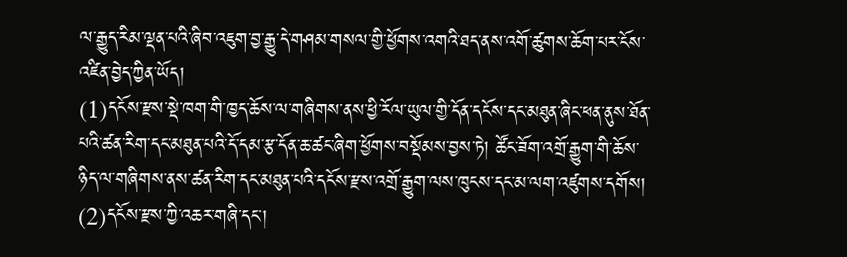ལ་རྒྱུད་རིམ་ལྡན་པའི་ཞིབ་འཇུག་བྱ་རྒྱུ་དེ་གཤམ་གསལ་གྱི་ཕྱོགས་འགའི་ཐད་ནས་འགོ་ཚུགས་ཆོག་པར་ངོས་འཛིན་བྱེད་ཀྱིན་ཡོད།
(1)དངོས་རྫས་སྡེ་ཁག་གི་ཁྱད་ཆོས་ལ་གཞིགས་ནས་ཕྱི་རོལ་ཡུལ་གྱི་དོན་དངོས་དང་མཐུན་ཞིང་ཕན་ནུས་ཐོན་པའི་ཚན་རིག་དང་མཐུན་པའི་དོ་དམ་རྩ་དོན་ཆ་ཚང་ཞིག་ཕྱོགས་བསྡོམས་བྱས་ཏེ། ཚོང་ཟོག་འགྲོ་རྒྱུག་གི་ཆོས་ཉིད་ལ་གཞིགས་ནས་ཚན་རིག་དང་མཐུན་པའི་དངོས་རྫས་འགྲོ་རྒྱུག་ལས་ཁུངས་དང་མ་ལག་འཛུགས་དགོས།
(2)དངོས་རྫས་ཀྱི་འཆར་གཞི་དང་།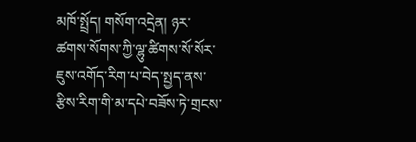མཁོ་སྤྲོད། གསོག་འདྲེན། ཉར་ཚགས་སོགས་ཀྱི་ལྷུ་ཚིགས་སོ་སོར་ཇུས་འགོད་རིག་པ་བེད་སྤྱད་ནས་རྩིས་རིག་གི་མ་དཔེ་བཟོས་ཏེ་གྲངས་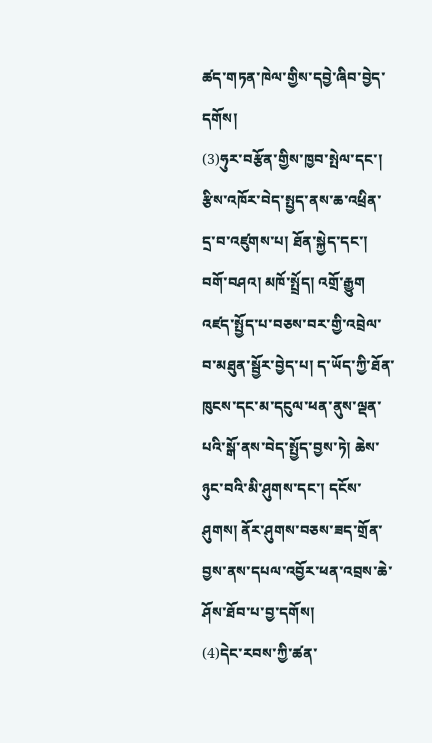ཚད་གཏན་ཁེལ་གྱིས་དབྱེ་ཞིབ་བྱེད་དགོས།
(3)ཧུར་བརྩོན་གྱིས་ཁྱབ་སྤེལ་དང་། རྩིས་འཁོར་བེད་སྤྱད་ནས་ཆ་འཕྲིན་དྲ་བ་འཛུགས་པ། ཐོན་སྐྱེད་དང་། བགོ་བཤའ། མཁོ་སྤྲོད། འགྲོ་རྒྱུག འཛད་སྤྱོད་པ་བཅས་བར་གྱི་འབྲེལ་བ་མཐུན་སྦྱོར་བྱེད་པ། ད་ཡོད་ཀྱི་ཐོན་ཁུངས་དང་མ་དངུལ་ཕན་ནུས་ལྡན་པའི་སྒོ་ནས་བེད་སྤྱོད་བྱས་ཏེ། ཆེས་ཉུང་བའི་མི་ཤུགས་དང་། དངོས་ཤུགས། ནོར་ཤུགས་བཅས་ཟད་གྲོན་བྱས་ནས་དཔལ་འབྱོར་ཕན་འབྲས་ཆེ་ཤོས་ཐོབ་པ་བྱ་དགོས།
(4)དེང་རབས་ཀྱི་ཚན་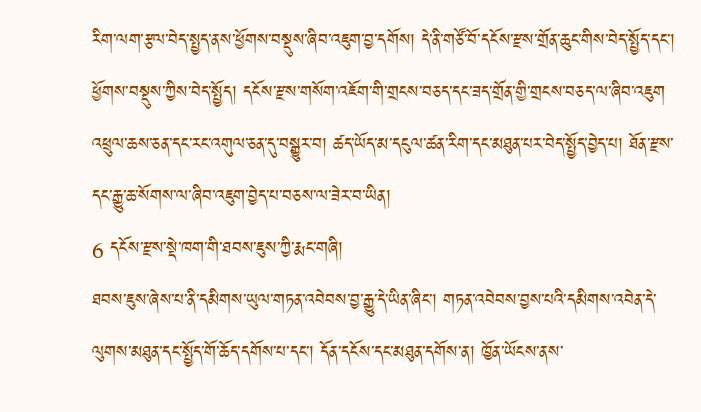རིག་ལག་རྩལ་བེད་སྤྱད་ནས་ཕྱོགས་བསྡུས་ཞིབ་འཇུག་བྱ་དགོས། དེ་ནི་གཙོ་བོ་དངོས་རྫས་གྲོན་ཆུང་གིས་བེད་སྤྱོད་དང་། ཕྱོགས་བསྡུས་ཀྱིས་བེད་སྤྱོད། དངོས་རྫས་གསོག་འཇོག་གི་གྲངས་བཅད་དང་ཟད་གྲོན་གྱི་གྲངས་བཅད་ལ་ཞིབ་འཇུག འཕྲུལ་ཆས་ཅན་དང་རང་འགུལ་ཅན་དུ་བསྒྱུར་བ། ཚད་ཡོད་མ་དངུལ་ཚན་རིག་དང་མཐུན་པར་བེད་སྤྱོད་བྱེད་པ། ཐོན་རྫས་དང་རྒྱུ་ཆ་སོགས་ལ་ཞིབ་འཇུག་བྱེད་པ་བཅས་ལ་ཟེར་བ་ཡིན།
6 དངོས་རྫས་སྡེ་ཁག་གི་ཐབས་ཇུས་ཀྱི་རྨང་གཞི།
ཐབས་ཇུས་ཞེས་པ་ནི་དམིགས་ཡུལ་གཏན་འབེབས་བྱ་རྒྱུ་དེ་ཡིན་ཞིང་། གཏན་འབེབས་བྱས་པའི་དམིགས་འབེན་དེ་ལུགས་མཐུན་དང་སྤྱོད་གོ་ཆོད་དགོས་པ་དང་། དོན་དངོས་དང་མཐུན་དགོས་ན། ཁྱོན་ཡོངས་ནས་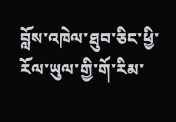བློས་འཁེལ་ཐུབ་ཅིང་ཕྱི་རོལ་ཡུལ་གྱི་གོ་རིམ་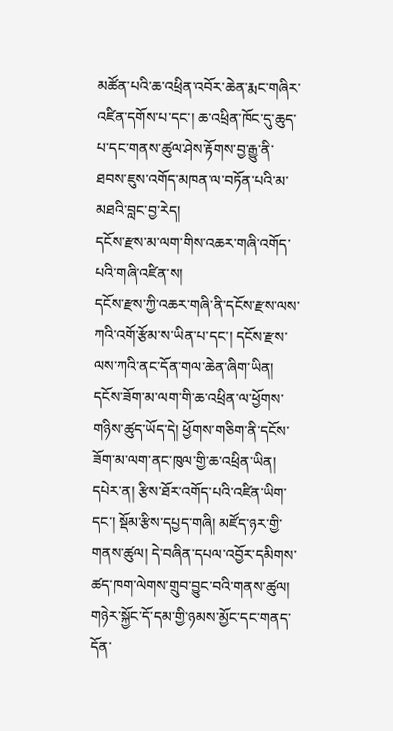མཚོན་པའི་ཆ་འཕྲིན་འབོར་ཆེན་རྨང་གཞིར་འཛིན་དགོས་པ་དང་། ཆ་འཕྲིན་ཁོང་དུ་ཆུད་པ་དང་གནས་ཚུལ་ཤེས་རྟོགས་བྱ་རྒྱུ་ནི་ཐབས་ཇུས་འགོད་མཁན་ལ་བཏོན་པའི་མ་མཐའི་བླང་བྱ་རེད།
དངོས་རྫས་མ་ལག་གིས་འཆར་གཞི་འགོད་པའི་གཞི་འཛིན་ས།
དངོས་རྫས་ཀྱི་འཆར་གཞི་ནི་དངོས་རྫས་ལས་ཀའི་འགོ་རྩོམ་ས་ཡིན་པ་དང་། དངོས་རྫས་ལས་ཀའི་ནང་དོན་གལ་ཆེན་ཞིག་ཡིན། དངོས་ཟོག་མ་ལག་གི་ཆ་འཕྲིན་ལ་ཕྱོགས་གཉིས་ཚུད་ཡོད་དེ། ཕྱོགས་གཅིག་ནི་དངོས་ཟོག་མ་ལག་ནང་ཁུལ་གྱི་ཆ་འཕྲིན་ཡིན། དཔེར་ན། རྩིས་ཐོར་འགོད་པའི་འཛིན་ཡིག་དང་། སྡོམ་རྩིས་དཔྱད་གཞི། མཛོད་ཉར་གྱི་གནས་ཚུལ། དེ་བཞིན་དཔལ་འབྱོར་དམིགས་ཚད་ཁག་ལེགས་གྲུབ་བྱུང་བའི་གནས་ཚུལ། གཉེར་སྐྱོང་དོ་དམ་གྱི་ཉམས་མྱོང་དང་གནད་དོན་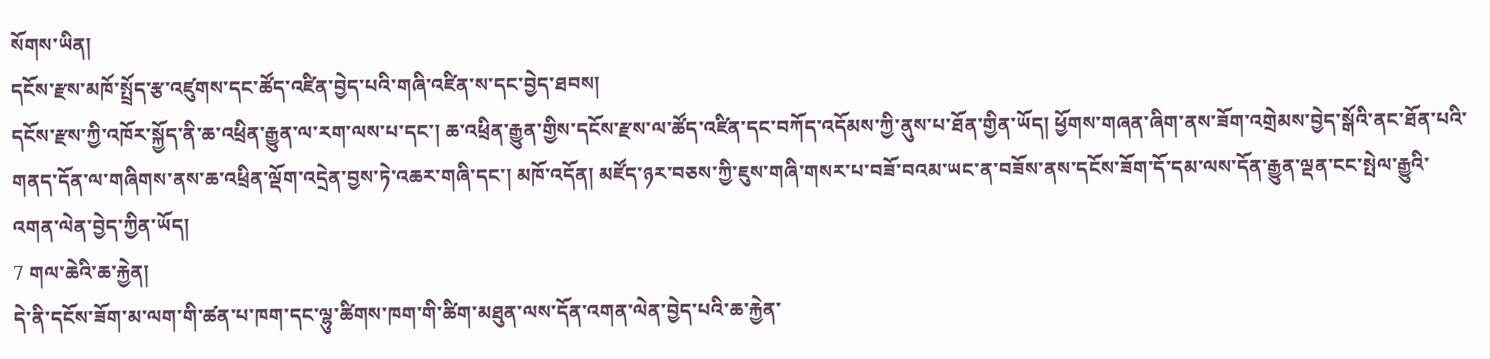སོགས་ཡིན།
དངོས་རྫས་མཁོ་སྤྲོད་རྩ་འཛུགས་དང་ཚོད་འཛིན་བྱེད་པའི་གཞི་འཛིན་ས་དང་བྱེད་ཐབས།
དངོས་རྫས་ཀྱི་འཁོར་སྐྱོད་ནི་ཆ་འཕྲིན་རྒྱུན་ལ་རག་ལས་པ་དང་། ཆ་འཕྲིན་རྒྱུན་གྱིས་དངོས་རྫས་ལ་ཚོད་འཛིན་དང་བཀོད་འདོམས་ཀྱི་ནུས་པ་ཐོན་གྱིན་ཡོད། ཕྱོགས་གཞན་ཞིག་ནས་ཟོག་འགྲེམས་བྱེད་སྒོའི་ནང་ཐོན་པའི་གནད་དོན་ལ་གཞིགས་ནས་ཆ་འཕྲིན་ལྡོག་འདྲེན་བྱས་ཏེ་འཆར་གཞི་དང་། མཁོ་འདོན། མཛོད་ཉར་བཅས་ཀྱི་ཇུས་གཞི་གསར་པ་བཟོ་བའམ་ཡང་ན་བཟོས་ནས་དངོས་ཟོག་དོ་དམ་ལས་དོན་རྒྱུན་ལྡན་ངང་སྤེལ་རྒྱུའི་འགན་ལེན་བྱེད་ཀྱིན་ཡོད།
7 གལ་ཆེའི་ཆ་རྐྱེན།
དེ་ནི་དངོས་ཟོག་མ་ལག་གི་ཚན་པ་ཁག་དང་ལྷུ་ཚིགས་ཁག་གི་ཚིག་མཐུན་ལས་དོན་འགན་ལེན་བྱེད་པའི་ཆ་རྐྱེན་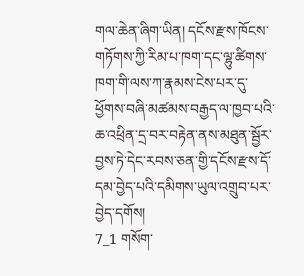གལ་ཆེན་ཞིག་ཡིན། དངོས་རྫས་ཁོངས་གཏོགས་ཀྱི་རིམ་པ་ཁག་དང་ལྷུ་ཚིགས་ཁག་གི་ལས་ཀ་རྣམས་ངེས་པར་དུ་ཕྱོགས་བཞི་མཚམས་བརྒྱད་ལ་ཁྱབ་པའི་ཆ་འཕྲིན་དྲ་བར་བརྟེན་ནས་མཐུན་སྦྱོར་བྱས་ཏེ་དེང་རབས་ཅན་གྱི་དངོས་རྫས་དོ་དམ་བྱེད་པའི་དམིགས་ཡུལ་འགྲུབ་པར་བྱེད་དགོས།
7_1 གསོག་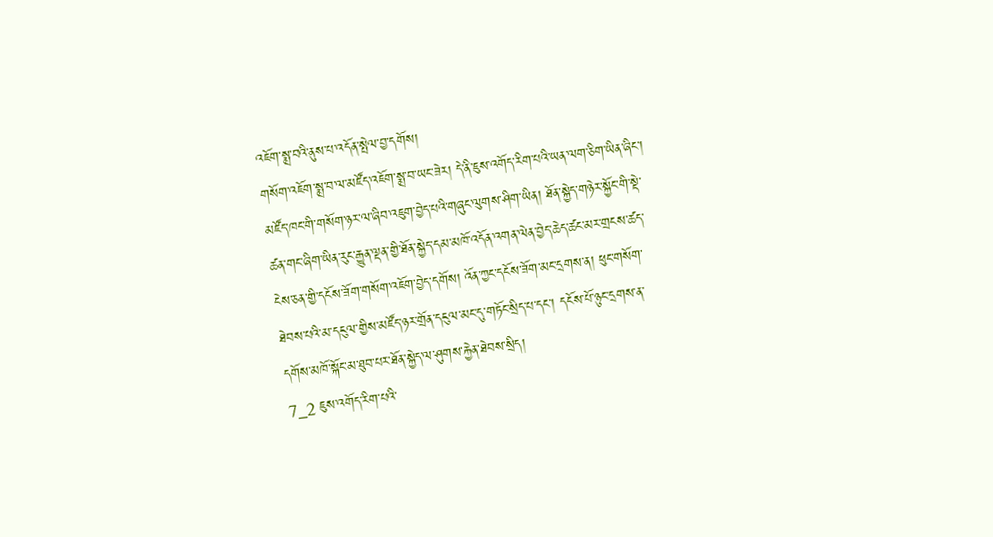འཇོག་སྨྲ་བའི་ནུས་པ་འདོན་སྤེལ་བྱ་དགོས།
གསོག་འཇོག་སྨྲ་བ་ལ་མཛོད་འཇོག་སྨྲ་བ་ཡང་ཟེར། དེ་ནི་ཇུས་འགོད་རིག་པའི་ཡན་ལག་ཅིག་ཡིན་ཞིང་། མཛོད་ཁང་གི་གསོག་ཉར་ལ་ཞིབ་འཇུག་བྱེད་པའི་གཞུང་ལུགས་ཤིག་ཡིན། ཐོན་སྐྱེད་གཉེར་སྐྱོང་གི་སྡེ་ཚན་གང་ཞིག་ཡིན་རུང་རྒྱུན་ལྡན་གྱི་ཐོན་སྐྱེད་དམ་མཁོ་འདོན་འགན་ལེན་བྱེད་ཆེད་ཚང་མར་གྲངས་ཚད་ངེས་ཅན་གྱི་དངོས་ཟོག་གསོག་འཇོག་བྱེད་དགོས། འོན་ཀྱང་དངོས་ཟོག་མང་དྲགས་ན། ཕུང་གསོག་ཐེབས་པའི་མ་དངུལ་གྱིས་མཛོད་ཉར་གྲོན་དངུལ་མང་དུ་གཏོང་སྲིད་པ་དང་། དངོས་པོ་ཉུང་དྲགས་ན་དགོས་མཁོ་སྐོང་མ་ཐུབ་པར་ཐོན་སྐྱེད་ལ་ཤུགས་རྐྱེན་ཐེབས་སྲིད།
7_2 ཇུས་འགོད་རིག་པའི་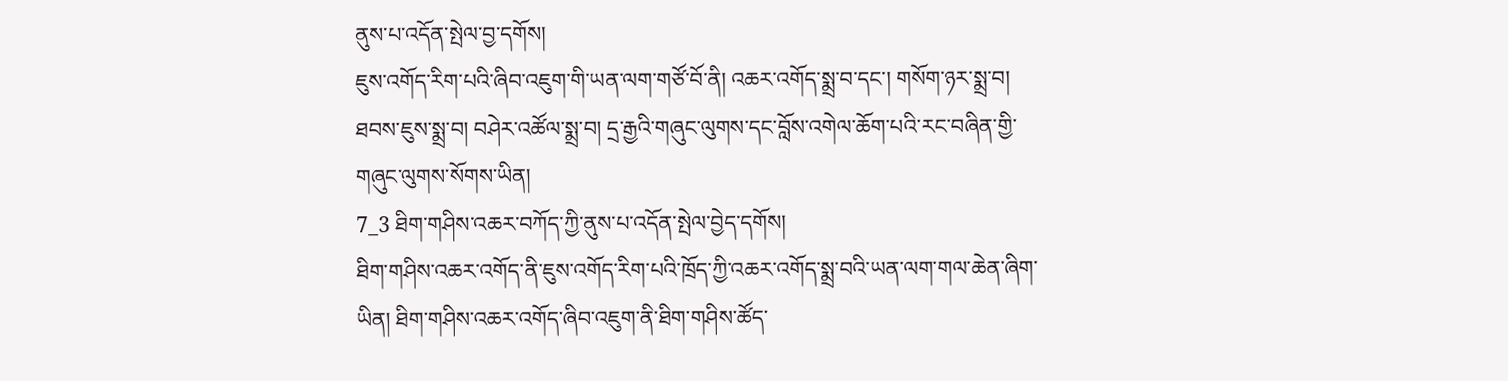ནུས་པ་འདོན་སྤེལ་བྱ་དགོས།
ཇུས་འགོད་རིག་པའི་ཞིབ་འཇུག་གི་ཡན་ལག་གཙོ་བོ་ནི། འཆར་འགོད་སྨྲ་བ་དང་། གསོག་ཉར་སྨྲ་བ། ཐབས་ཇུས་སྨྲ་བ། བཤེར་འཚོལ་སྨྲ་བ། དྲ་རྒྱའི་གཞུང་ལུགས་དང་བློས་འགེལ་ཆོག་པའི་རང་བཞིན་གྱི་གཞུང་ལུགས་སོགས་ཡིན།
7_3 ཐིག་གཤིས་འཆར་བཀོད་ཀྱི་ནུས་པ་འདོན་སྤེལ་བྱེད་དགོས།
ཐིག་གཤིས་འཆར་འགོད་ནི་ཇུས་འགོད་རིག་པའི་ཁྲོད་ཀྱི་འཆར་འགོད་སྨྲ་བའི་ཡན་ལག་གལ་ཆེན་ཞིག་ཡིན། ཐིག་གཤིས་འཆར་འགོད་ཞིབ་འཇུག་ནི་ཐིག་གཤིས་ཚོད་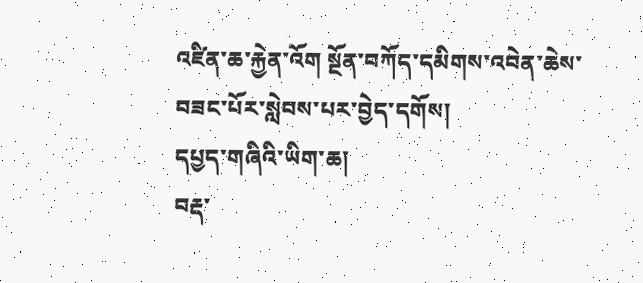འཛིན་ཆ་རྐྱེན་འོག སྔོན་བཀོད་དམིགས་འབེན་ཆེས་བཟང་པོར་སླེབས་པར་བྱེད་དགོས།
དཔྱད་གཞིའི་ཡིག་ཆ།
བརྡ་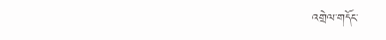འགྲེལ་གདོང་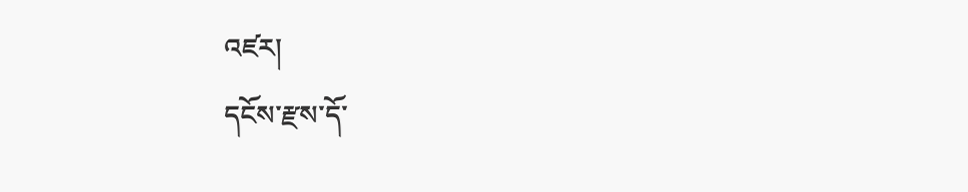འཛར།
དངོས་རྫས་དོ་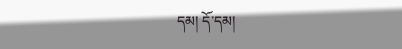དམ། དོ་དམ།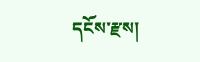དངོས་རྫས།